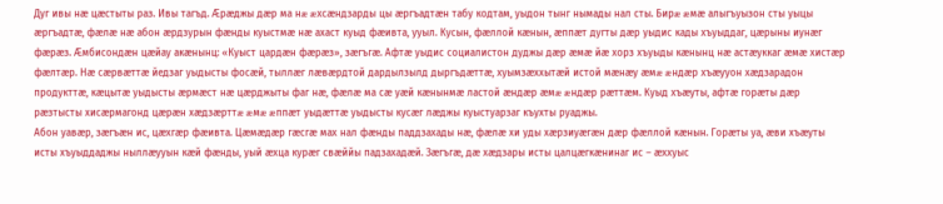Дуг ивы нæ цæстыты раз. Ивы тагъд. Æрæджы дæр ма нæ æхсæндзарды цы æргъадтæн табу кодтам, уыдон тынг нымады нал сты. Бирæ æмæ алыгъуызон сты уыцы æргъадтæ, фæлæ нæ абон æрдзурын фæнды куыстмæ нæ ахаст куыд фæивта, ууыл. Кусын, фæллой кæнын, æппæт дугты дæр уыдис кады хъуыддаг, цæрыны иунæг фæрæз. Æмбисондæн цæйау акæнынц: «Куыст цардæн фæрæз», зæгъгæ. Афтæ уыдис социалистон дуджы дæр æмæ йæ хорз хъуыды кæнынц нæ астæуккаг æмæ хистæр фæлтæр. Нæ сæрвæттæ йедзаг уыдысты фосæй, тыллæг лæвæрдтой дардылзылд дыргъдæттæ, хуымзæххытæй истой мæнæу æмæ æндæр хъæууон хæдзарадон продукттæ, кæцытæ уыдысты æрмæст нæ цæрджыты фаг нæ, фæлæ ма сæ уæй кæнынмæ ластой æндæр æмæ æндæр рæттæм. Куыд хъæуты, афтæ горæты дæр рæзтысты хисæрмагонд цæрæн хæдзæрттæ æмæ æппæт уыдæттæ уыдысты кусæг лæджы куыстуарзаг къухты руаджы.
Абон уавæр, зæгъæн ис, цæхгæр фæивта. Цæмæдæр гæсгæ мах нал фæнды паддзахады нæ, фæлæ хи уды хæрзиуæгæн дæр фæллой кæнын. Горæты уа, æви хъæуты исты хъуыддаджы ныллæууын кæй фæнды, уый æхца курæг свæййы падзахадæй. Зæгъгæ, дæ хæдзары исты цалцæгкæнинаг ис – æххуыс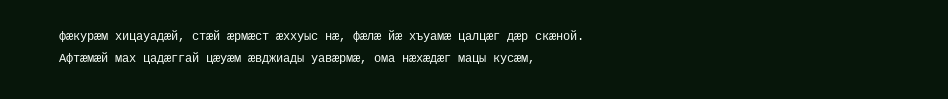фæкурæм хицауадæй, стæй æрмæст æххуыс нæ, фæлæ йæ хъуамæ цалцæг дæр скæной. Афтæмæй мах цадæггай цæуæм æвджиады уавæрмæ, ома нæхæдæг мацы кусæм,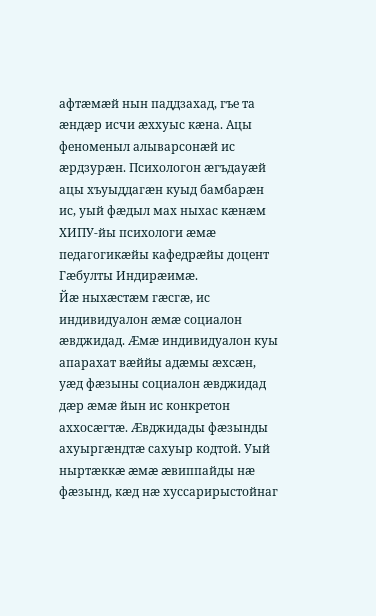афтæмæй нын паддзахад, гъе та æндæр исчи æххуыс кæна. Ацы феноменыл алыварсонæй ис æрдзурæн. Психологон æгъдауæй ацы хъуыддагæн куыд бамбарæн ис, уый фæдыл мах ныхас кæнæм ХИПУ-йы психологи æмæ педагогикæйы кафедрæйы доцент Гæбулты Индирæимæ.
Йæ ныхæстæм гæсгæ, ис индивидуалон æмæ социалон æвджидад. Æмæ индивидуалон куы апарахат вæййы адæмы æхсæн, уæд фæзыны социалон æвджидад дæр æмæ йын ис конкретон аххосæгтæ. Æвджидады фæзынды ахуыргæндтæ сахуыр кодтой. Уый ныртæккæ æмæ æвиппайды нæ фæзынд, кæд нæ хуссарирыстойнаг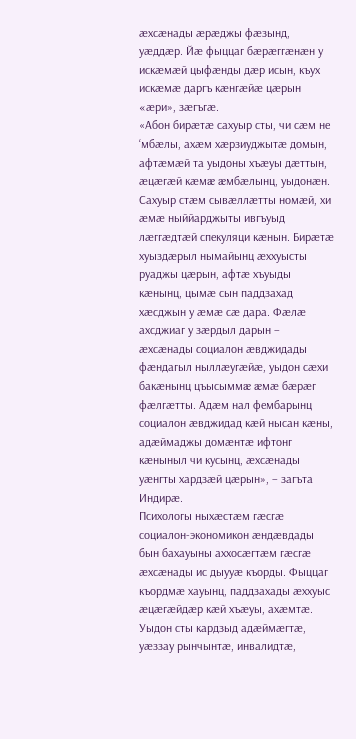æхсæнады æрæджы фæзынд, уæддæр. Йæ фыццаг бæрæггæнæн у искæмæй цыфæнды дæр исын, къух искæмæ даргъ кæнгæйæ цæрын «æри», зæгъгæ.
«Абон бирæтæ сахуыр сты, чи сæм не ‘мбæлы, ахæм хæрзиуджытæ домын, афтæмæй та уыдоны хъæуы дæттын, æцæгæй кæмæ æмбæлынц, уыдонæн. Сахуыр стæм сывæллæтты номæй, хи æмæ ныййарджыты ивгъуыд лæггæдтæй спекуляци кæнын. Бирæтæ хуыздæрыл нымайынц æххуысты руаджы цæрын, афтæ хъуыды кæнынц, цымæ сын паддзахад хæсджын у æмæ сæ дара. Фæлæ ахсджиаг у зæрдыл дарын – æхсæнады социалон æвджидады фæндагыл ныллæугæйæ, уыдон сæхи бакæнынц цъысыммæ æмæ бæрæг фæлгæтты. Адæм нал фембарынц социалон æвджидад кæй нысан кæны, адæймаджы домæнтæ ифтонг кæныныл чи кусынц, æхсæнады уæнгты хардзæй цæрын», – загъта Индирæ.
Психологы ныхæстæм гæсгæ социалон-экономикон æндæвдады бын бахауыны аххосæгтæм гæсгæ æхсæнады ис дыууæ къорды. Фыццаг къордмæ хауынц, паддзахады æххуыс æцæгæйдæр кæй хъæуы, ахæмтæ. Уыдон сты кардзыд адæймæгтæ, уæззау рынчынтæ, инвалидтæ,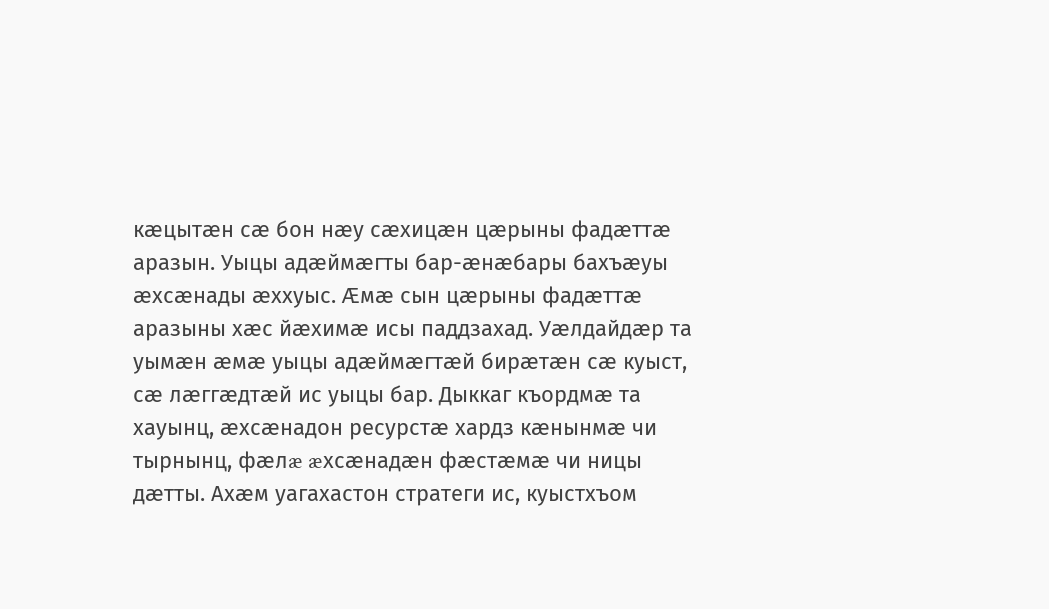кæцытæн сæ бон нæу сæхицæн цæрыны фадæттæ аразын. Уыцы адæймæгты бар-æнæбары бахъæуы æхсæнады æххуыс. Æмæ сын цæрыны фадæттæ аразыны хæс йæхимæ исы паддзахад. Уæлдайдæр та уымæн æмæ уыцы адæймæгтæй бирæтæн сæ куыст, сæ лæггæдтæй ис уыцы бар. Дыккаг къордмæ та хауынц, æхсæнадон ресурстæ хардз кæнынмæ чи тырнынц, фæлæ æхсæнадæн фæстæмæ чи ницы дæтты. Ахæм уагахастон стратеги ис, куыстхъом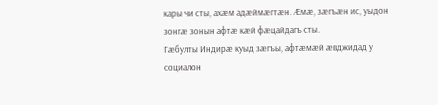кары чи сты, ахæм адæймæгтæн. Æмæ, зæгъæн ис, уыдон зонгæ зонын афтæ кæй фæцайдагъ сты.
Гæбулты Индирæ куыд зæгъы, афтæмæй æвджидад у социалон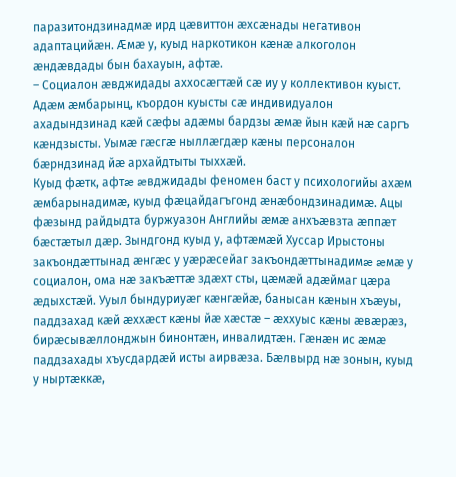паразитондзинадмæ ирд цæвиттон æхсæнады негативон адаптацийæн. Æмæ у, куыд наркотикон кæнæ алкоголон æндæвдады бын бахауын, афтæ.
– Социалон æвджидады аххосæгтæй сæ иу у коллективон куыст. Адæм æмбарынц, къордон куысты сæ индивидуалон ахадындзинад кæй сæфы адæмы бардзы æмæ йын кæй нæ саргъ кæндзысты. Уымæ гæсгæ ныллæгдæр кæны персоналон бæрндзинад йæ архайдтыты тыххæй.
Куыд фæтк, афтæ æвджидады феномен баст у психологийы ахæм æмбарынадимæ, куыд фæцайдагъгонд æнæбондзинадимæ. Ацы фæзынд райдыдта буржуазон Английы æмæ анхъæвзта æппæт бæстæтыл дæр. Зындгонд куыд у, афтæмæй Хуссар Ирыстоны закъондæттынад æнгæс у уæрæсейаг закъондæттынадимæ æмæ у социалон, ома нæ закъæттæ здæхт сты, цæмæй адæймаг цæра æдыхстæй. Ууыл бындуриуæг кæнгæйæ, банысан кæнын хъæуы, паддзахад кæй æххæст кæны йæ хæстæ – æххуыс кæны æвæрæз, бирæсывæллонджын бинонтæн, инвалидтæн. Гæнæн ис æмæ паддзахады хъусдардæй исты аирвæза. Бæлвырд нæ зонын, куыд у ныртæккæ,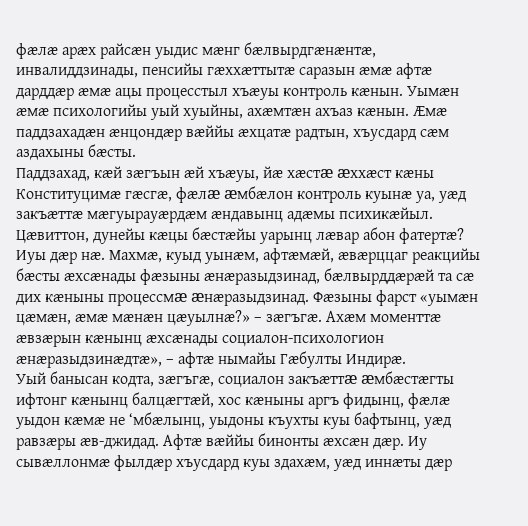фæлæ арæх райсæн уыдис мæнг бæлвырдгæнæнтæ, инвалиддзинады, пенсийы гæххæттытæ саразын æмæ афтæ дарддæр æмæ ацы процесстыл хъæуы контроль кæнын. Уымæн æмæ психологийы уый хуыйны, ахæмтæн ахъаз кæнын. Æмæ паддзахадæн æнцондæр вæййы æхцатæ радтын, хъусдард сæм аздахыны бæсты.
Паддзахад, кæй зæгъын æй хъæуы, йæ хæстæ æххæст кæны Конституцимæ гæсгæ, фæлæ æмбæлон контроль куынæ уа, уæд закъæттæ мæгуырауæрдæм æндавынц адæмы психикæйыл. Цæвиттон, дунейы кæцы бæстæйы уарынц лæвар абон фатертæ? Иуы дæр нæ. Махмæ, куыд уынæм, афтæмæй, æвæрццаг реакцийы бæсты æхсæнады фæзыны æнæразыдзинад, бæлвырддæрæй та сæ дих кæныны процессмæ æнæразыдзинад. Фæзыны фарст «уымæн цæмæн, æмæ мæнæн цæуылнæ?» – зæгъгæ. Ахæм моменттæ æвзæрын кæнынц æхсæнады социалон-психологион æнæразыдзинæдтæ», – афтæ нымайы Гæбулты Индирæ.
Уый банысан кодта, зæгъгæ, социалон закъæттæ æмбæстæгты ифтонг кæнынц балцæгтæй, хос кæныны аргъ фидынц, фæлæ уыдон кæмæ не ‘мбæлынц, уыдоны къухты куы бафтынц, уæд равзæры æв-джидад. Афтæ вæййы бинонты æхсæн дæр. Иу сывæллонмæ фылдæр хъусдард куы здахæм, уæд иннæты дæр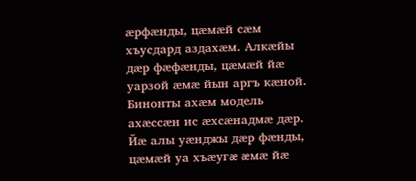æрфæнды, цæмæй сæм хъусдард аздахæм. Алкæйы дæр фæфæнды, цæмæй йæ уарзой æмæ йын аргъ кæной. Бинонты ахæм модель ахæссæн ис æхсæнадмæ дæр. Йæ алы уæнджы дæр фæнды, цæмæй уа хъæугæ æмæ йæ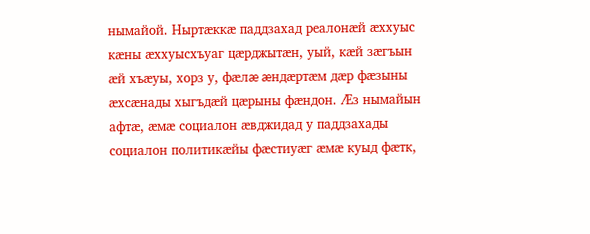нымайой. Ныртæккæ паддзахад реалонæй æххуыс кæны æххуысхъуаг цæрджытæн, уый, кæй зæгъын æй хъæуы, хорз у, фæлæ æндæртæм дæр фæзыны æхсæнады хыгъдæй цæрыны фæндон. Æз нымайын афтæ, æмæ социалон æвджидад у паддзахады социалон политикæйы фæстиуæг æмæ куыд фæтк,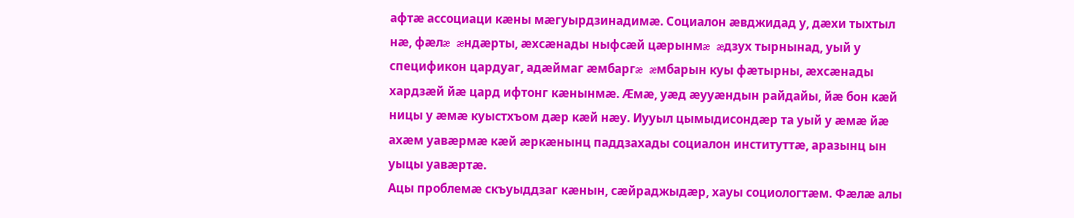афтæ ассоциаци кæны мæгуырдзинадимæ. Социалон æвджидад у, дæхи тыхтыл нæ, фæлæ æндæрты, æхсæнады ныфсæй цæрынмæ æдзух тырнынад, уый у спецификон цардуаг, адæймаг æмбаргæ æмбарын куы фæтырны, æхсæнады хардзæй йæ цард ифтонг кæнынмæ. Æмæ, уæд æууæндын райдайы, йæ бон кæй ницы у æмæ куыстхъом дæр кæй нæу. Иууыл цымыдисондæр та уый у æмæ йæ ахæм уавæрмæ кæй æркæнынц паддзахады социалон институттæ, аразынц ын уыцы уавæртæ.
Ацы проблемæ скъуыддзаг кæнын, сæйраджыдæр, хауы социологтæм. Фæлæ алы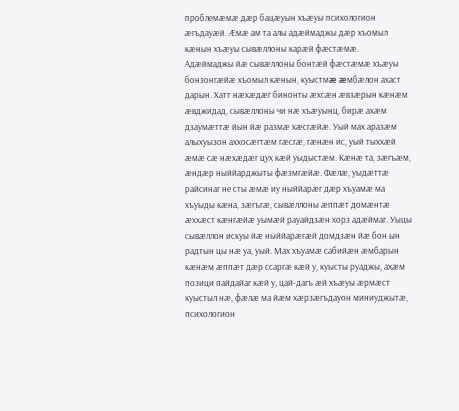проблемæмæ дæр бацæуын хъæуы психологион æгъдауæй. Æмæ ам та алы адæймаджы дæр хъомыл кæнын хъæуы сывæллоны карæй фæстæмæ.
Адæймаджы йæ сывæллоны бонтæй фæстæмæ хъæуы бонзонгæйæ хъомыл кæнын, куыстмæ æмбæлон ахаст дарын. Хатт нæхæдæг бинонты æхсæн æвзæрын кæнæм æвджидад, сывæллоны чи нæ хъæуынц, бирæ ахæм дзаумæттæ йын йæ размæ хæсгæйæ. Уый мах аразæм алыхуызон аххосæгтæм гæсгæ, гæнæн ис, уый тыххæй æмæ сæ нæхæдæг цух кæй уыдыстæм. Кæнæ та, зæгъæм, æндæр ныййарджыты фæзмгæйæ. Фæлæ, уыдæттæ райсинаг не сты æмæ иу ныййарæг дæр хъуамæ ма хъуыды кæна, зæгъгæ, сывæллоны æппæт домæнтæ æххæст кæнгæйæ уымæй рауайдзæн хорз адæймаг. Уыцы сывæллон искуы йæ ныййарæгæй домдзæн йæ бон ын радтын цы нæ уа, уый. Мах хъуамæ сабийæн æмбарын кæнæм æппæт дæр ссаргæ кæй у, куысты руаджы, ахæм позици пайдайаг кæй у, цай-дагъ æй хъæуы æрмæст куыстыл нæ, фæлæ ма йæм хæрзæгъдауон миниуджытæ, психологион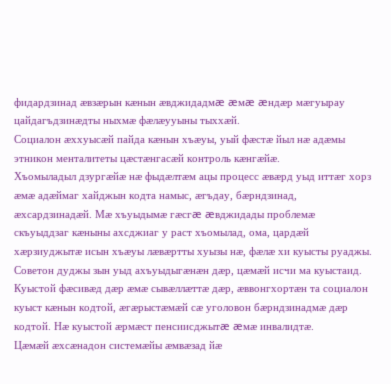фидардзинад æвзæрын кæнын æвджидадмæ æмæ æндæр мæгуырау цайдагъдзинæдты ныхмæ фæлæууыны тыххæй.
Социалон æххуысæй пайда кæнын хъæуы, уый фæстæ йыл нæ адæмы этникон менталитеты цæстæнгасæй контроль кæнгæйæ.
Хъомыладыл дзургæйæ нæ фыдæлтæм ацы процесс æвæрд уыд иттæг хорз æмæ адæймаг хайджын кодта намыс, æгъдау, бæрндзинад, æхсардзинадæй. Мæ хъуыдымæ гæсгæ æвджидады проблемæ скъуыддзаг кæныны ахсджиаг у раст хъомылад, ома, цардæй хæрзиуджытæ исын хъæуы лæвæртты хуызы нæ, фæлæ хи куысты руаджы. Советон дуджы зын уыд ахъуыдыгæнæн дæр, цæмæй исчи ма куыстаид. Куыстой фæсивæд дæр æмæ сывæллæттæ дæр, æввонгхортæн та социалон куыст кæнын кодтой, æгæрыстæмæй сæ уголовон бæрндзинадмæ дæр кодтой. Нæ куыстой æрмæст пенсиисджытæ æмæ инвалидтæ.
Цæмæй æхсæнадон системæйы æмвæзад йæ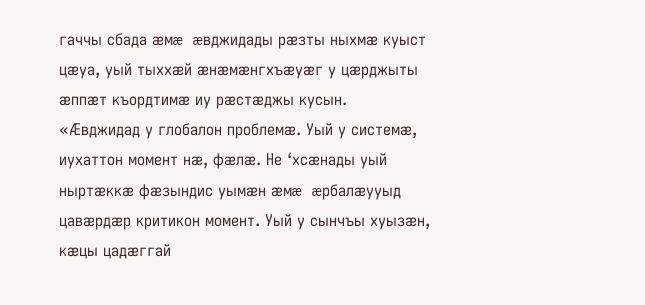гаччы сбада æмæ æвджидады рæзты ныхмæ куыст цæуа, уый тыххæй æнæмæнгхъæуæг у цæрджыты æппæт къордтимæ иу рæстæджы кусын.
«Æвджидад у глобалон проблемæ. Уый у системæ, иухаттон момент нæ, фæлæ. Не ‘хсæнады уый ныртæккæ фæзындис уымæн æмæ æрбалæууыд цавæрдæр критикон момент. Уый у сынчъы хуызæн, кæцы цадæггай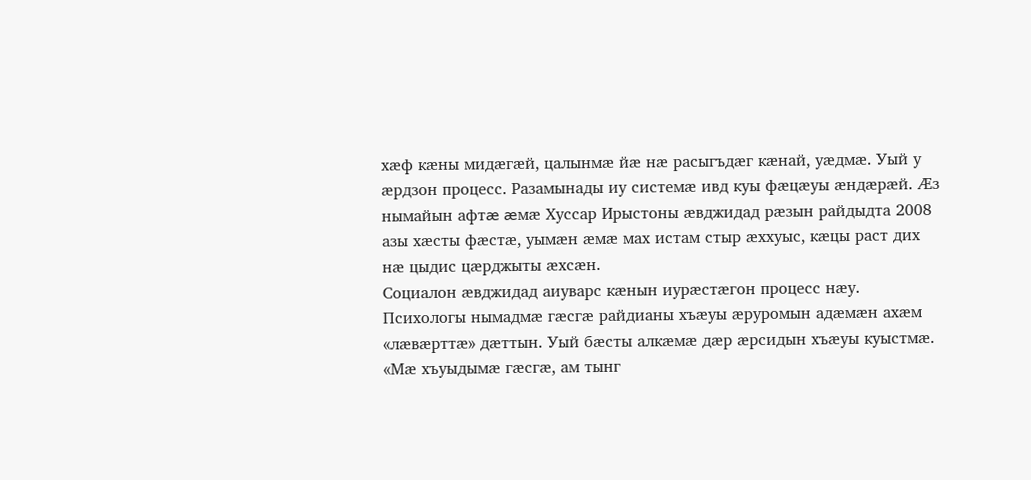хæф кæны мидæгæй, цалынмæ йæ нæ расыгъдæг кæнай, уæдмæ. Уый у æрдзон процесс. Разамынады иу системæ ивд куы фæцæуы æндæрæй. Æз нымайын афтæ æмæ Хуссар Ирыстоны æвджидад рæзын райдыдта 2008 азы хæсты фæстæ, уымæн æмæ мах истам стыр æххуыс, кæцы раст дих нæ цыдис цæрджыты æхсæн.
Социалон æвджидад аиуварс кæнын иурæстæгон процесс нæу. Психологы нымадмæ гæсгæ райдианы хъæуы æруромын адæмæн ахæм «лæвæрттæ» дæттын. Уый бæсты алкæмæ дæр æрсидын хъæуы куыстмæ.
«Мæ хъуыдымæ гæсгæ, ам тынг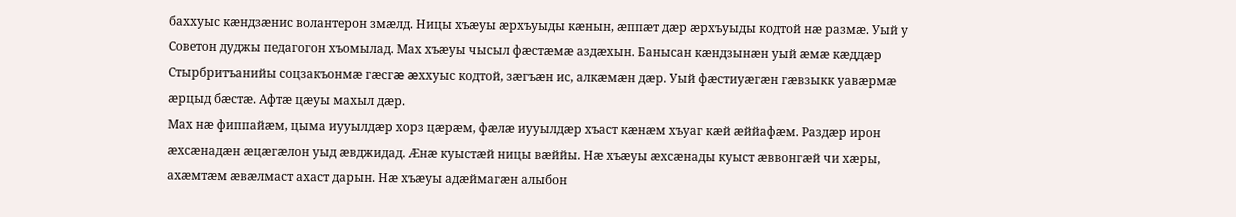баххуыс кæндзæнис волантерон змæлд. Ницы хъæуы æрхъуыды кæнын, æппæт дæр æрхъуыды кодтой нæ размæ. Уый у Советон дуджы педагогон хъомылад. Мах хъæуы чысыл фæстæмæ аздæхын. Банысан кæндзынæн уый æмæ кæддæр Стырбритъанийы соцзакъонмæ гæсгæ æххуыс кодтой, зæгъæн ис, алкæмæн дæр. Уый фæстиуæгæн гæвзыкк уавæрмæ æрцыд бæстæ. Афтæ цæуы махыл дæр.
Мах нæ фиппайæм, цыма иууылдæр хорз цæрæм, фæлæ иууылдæр хъаст кæнæм хъуаг кæй æййафæм. Раздæр ирон æхсæнадæн æцæгæлон уыд æвджидад. Æнæ куыстæй ницы вæййы. Нæ хъæуы æхсæнады куыст æввонгæй чи хæры, ахæмтæм æвæлмаст ахаст дарын. Нæ хъæуы адæймагæн алыбон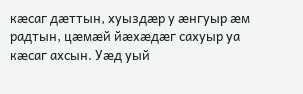кæсаг дæттын, хуыздæр у æнгуыр æм радтын, цæмæй йæхæдæг сахуыр уа кæсаг ахсын. Уæд уый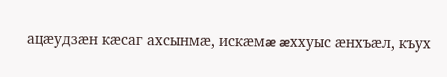ацæудзæн кæсаг ахсынмæ, искæмæ æххуыс æнхъæл, къух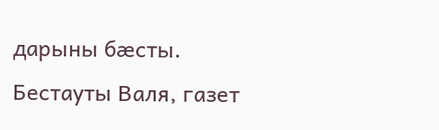дарыны бæсты.
Бестауты Валя, газет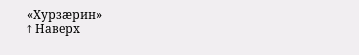«Хурзæрин»
↑ Наверх